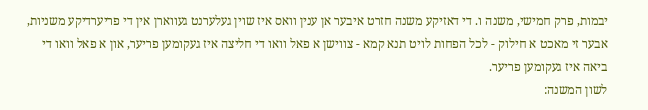יבמות, פרק חמישי, משנה ו. די דאזיקע משנה חזרט איבער אן ענין וואס איז שוין געלערנט געווארן אין די פריערדיקע משניות, אבער זי מאכט א חילוק - לכל הפחות לויט תנא קמא - צווישן א פאל וואו די חליצה איז געקומען פריער, און א פאל וואו די ביאה איז געקומען פריער.
לשון המשנה: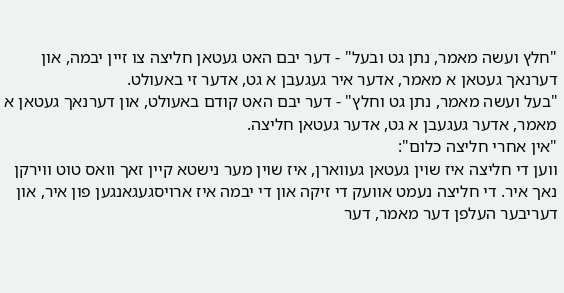"חלץ ועשה מאמר, נתן גט ובעל" - דער יבם האט געטאן חליצה צו זיין יבמה, און דערנאך געטאן א מאמר, אדער איר געגעבן א גט, אדער זי באעולט.
"בעל ועשה מאמר, נתן גט וחלץ" - דער יבם האט קודם באעולט, און דערנאך געטאן א מאמר, אדער געגעבן א גט, אדער געטאן חליצה.
"אין אחרי חליצה כלום":
ווען די חליצה איז שוין געטאן געווארן, איז שוין מער נישטא קיין זאך וואס טוט ווירקן נאך איר. די חליצה נעמט אוועק די זיקה און די יבמה איז ארויסגעגאנגען פון איר, און דעריבער העלפן דער מאמר, דער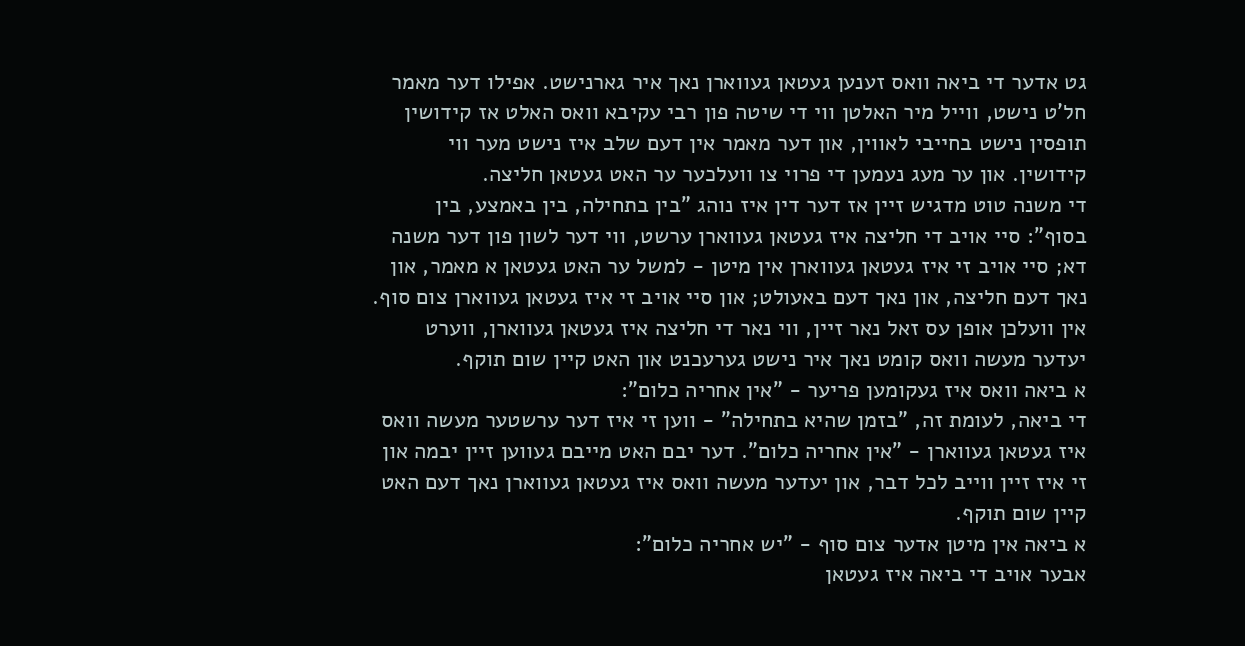גט אדער די ביאה וואס זענען געטאן געווארן נאך איר גארנישט. אפילו דער מאמר חל'ט נישט, ווייל מיר האלטן ווי די שיטה פון רבי עקיבא וואס האלט אז קידושין תופסין נישט בחייבי לאווין, און דער מאמר אין דעם שלב איז נישט מער ווי קידושין. און ער מעג נעמען די פרוי צו וועלכער ער האט געטאן חליצה.
די משנה טוט מדגיש זיין אז דער דין איז נוהג "בין בתחילה, בין באמצע, בין בסוף": סיי אויב די חליצה איז געטאן געווארן ערשט, ווי דער לשון פון דער משנה דא; סיי אויב זי איז געטאן געווארן אין מיטן - למשל ער האט געטאן א מאמר, און נאך דעם חליצה, און נאך דעם באעולט; און סיי אויב זי איז געטאן געווארן צום סוף. אין וועלכן אופן עס זאל נאר זיין, ווי נאר די חליצה איז געטאן געווארן, ווערט יעדער מעשה וואס קומט נאך איר נישט גערעכנט און האט קיין שום תוקף.
א ביאה וואס איז געקומען פריער - "אין אחריה כלום":
די ביאה, לעומת זה, "בזמן שהיא בתחילה" - ווען זי איז דער ערשטער מעשה וואס איז געטאן געווארן - "אין אחריה כלום". דער יבם האט מייבם געווען זיין יבמה און זי איז זיין ווייב לכל דבר, און יעדער מעשה וואס איז געטאן געווארן נאך דעם האט קיין שום תוקף.
א ביאה אין מיטן אדער צום סוף - "יש אחריה כלום":
אבער אויב די ביאה איז געטאן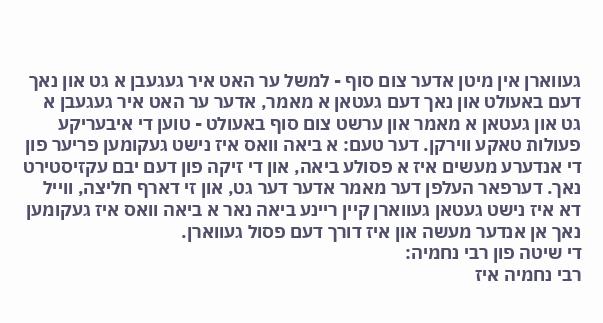געווארן אין מיטן אדער צום סוף - למשל ער האט איר געגעבן א גט און נאך דעם באעולט און נאך דעם געטאן א מאמר, אדער ער האט איר געגעבן א גט און געטאן א מאמר און ערשט צום סוף באעולט - טוען די איבעריקע פעולות טאקע ווירקן. דער טעם: א ביאה וואס איז נישט געקומען פריער פון די אנדערע מעשים איז א פסולע ביאה, און די זיקה פון דעם יבם עקזיסטירט נאך. דערפאר העלפן דער מאמר אדער דער גט, און זי דארף חליצה, ווייל דא איז נישט געטאן געווארן קיין ריינע ביאה נאר א ביאה וואס איז געקומען נאך אן אנדער מעשה און איז דורך דעם פסול געווארן.
די שיטה פון רבי נחמיה:
רבי נחמיה איז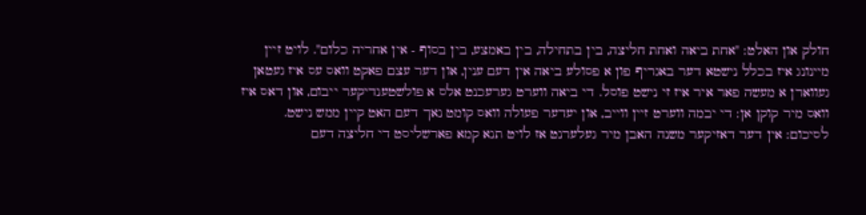חולק און האלט: "אחת ביאה ואחת חליצה, בין בתחילה, בין באמצע, בין בסוף - אין אחריה כלום". לויט זיין מיינונג איז בכלל נישטא דער באגריף פון א פסולע ביאה אין דעם ענין, און דער עצם פאקט וואס עס איז געטאן געווארן א מעשה פאר איר איז זי נישט פוסל. די ביאה ווערט גערעכנט אלס א פולשטענדיקער ייבום, און דאס איז וואס מיר קוקן אן: די יבמה ווערט זיין ווייב, און יעדער פעולה וואס קומט נאך דעם האט קיין ממש נישט.
לסיכום: אין דער דאזיקער משנה האבן מיר געלערנט אז לויט תנא קמא פארשליסט די חליצה דעם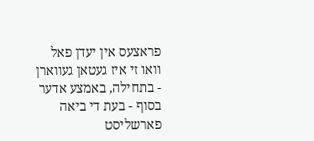פראצעס אין יעדן פאל וואו זי איז געטאן געווארן - בתחילה, באמצע אדער בסוף - בעת די ביאה פארשליסט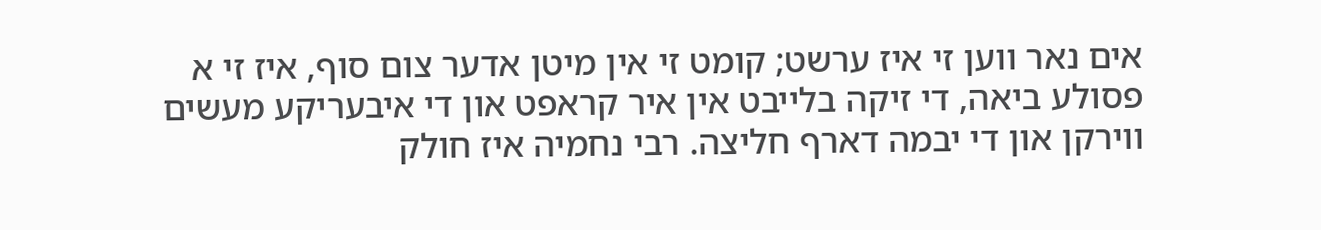אים נאר ווען זי איז ערשט; קומט זי אין מיטן אדער צום סוף, איז זי א פסולע ביאה, די זיקה בלייבט אין איר קראפט און די איבעריקע מעשים ווירקן און די יבמה דארף חליצה. רבי נחמיה איז חולק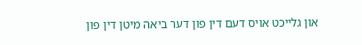און גלייכט אויס דעם דין פון דער ביאה מיטן דין פון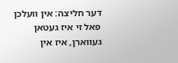דער חליצה: אין וועלכן פאל זי איז געטאן געווארן, איז אין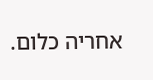אחריה כלום.